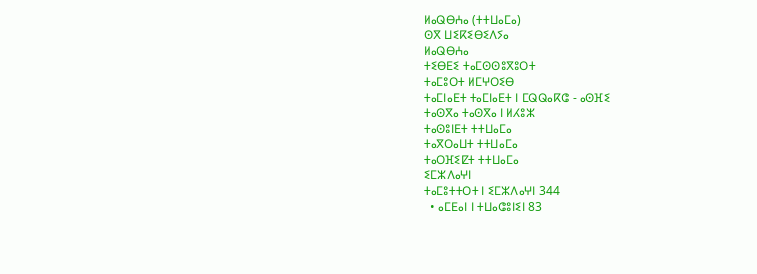ⵍⴰⵕⴱⵄⴰ (ⵜⵜⵡⴰⵎⴰ)
ⵙⴳ ⵡⵉⴽⵉⴱⵉⴷⵢⴰ
ⵍⴰⵕⴱⵄⴰ
ⵜⵉⴱⴹⵉ ⵜⴰⵎⵙⵙⵓⴳⵓⵔⵜ
ⵜⴰⵎⵓⵔⵜ ⵍⵎⵖⵔⵉⴱ
ⵜⴰⵎⵏⴰⴹⵜ ⵜⴰⵎⵏⴰⴹⵜ ⵏ ⵎⵕⵕⴰⴽⵛ - ⴰⵙⴼⵉ
ⵜⴰⵙⴳⴰ ⵜⴰⵙⴳⴰ ⵏ ⵍⵃⵓⵣ
ⵜⴰⵙⵓⵏⴹⵜ ⵜⵜⵡⴰⵎⴰ
ⵜⴰⴳⵔⴰⵡⵜ ⵜⵜⵡⴰⵎⴰ
ⵜⴰⵔⴼⵉⵇⵜ ⵜⵜⵡⴰⵎⴰ
ⵉⵎⵣⴷⴰⵖⵏ
ⵜⴰⵎⵓⵜⵜⵔⵜ ⵏ ⵉⵎⵣⴷⴰⵖⵏ 344
  • ⴰⵎⴹⴰⵏ ⵏ ⵜⵡⴰⵛⵓⵏⵉⵏ 83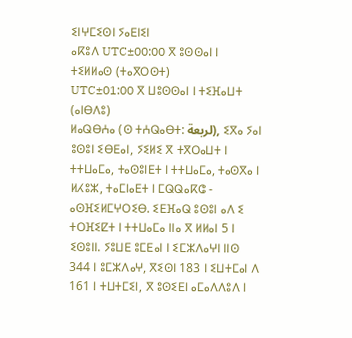ⵉⵏⵖⵎⵉⵙⵏ ⵢⴰⴹⵏⵉⵏ
ⴰⴽⵓⴷ UTC±00:00 ⴳ ⵓⵙⵙⴰⵏ ⵏ ⵜⵉⵍⵍⴰⵙ (ⵜⴰⴳⵔⵙⵜ)
UTC±01:00 ⴳ ⵡⵓⵙⵙⴰⵏ ⵏ ⵜⵉⴼⴰⵡⵜ (ⴰⵏⴱⴷⵓ)
ⵍⴰⵕⴱⵄⴰ (ⵙ ⵜⵄⵕⴰⴱⵜ: لربعة), ⵉⴳⴰ ⵢⴰⵏ ⵓⵙⵓⵏ ⵉⴱⴹⴰⵏ, ⵢⵉⵍⵉ ⴳ ⵜⴳⵔⴰⵡⵜ ⵏ ⵜⵜⵡⴰⵎⴰ, ⵜⴰⵙⵓⵏⴹⵜ ⵏ ⵜⵜⵡⴰⵎⴰ, ⵜⴰⵙⴳⴰ ⵏ ⵍⵃⵓⵣ, ⵜⴰⵎⵏⴰⴹⵜ ⵏ ⵎⵕⵕⴰⴽⵛ - ⴰⵙⴼⵉⵍⵎⵖⵔⵉⴱ. ⵉⴹⴼⴰⵕ ⵓⵙⵓⵏ ⴰⴷ ⵉ ⵜⵔⴼⵉⵇⵜ ⵏ ⵜⵜⵡⴰⵎⴰ ⵏⵏⴰ ⴳ ⵍⵍⴰⵏ 5 ⵏ ⵉⵙⵓⵏⵏ. ⵢⵓⵡⴹ ⵓⵎⴹⴰⵏ ⵏ ⵉⵎⵣⴷⴰⵖⵏ ⵏⵏⵙ 344 ⵏ ⵓⵎⵣⴷⴰⵖ, ⴳⵉⵙⵏ 183 ⵏ ⵉⵡⵜⵎⴰⵏ ⴷ 161 ⵏ ⵜⵡⵜⵎⵉⵏ, ⴳ ⵓⵙⵉⴹⵏ ⴰⵎⴰⴷⴷⵓⴷ ⵏ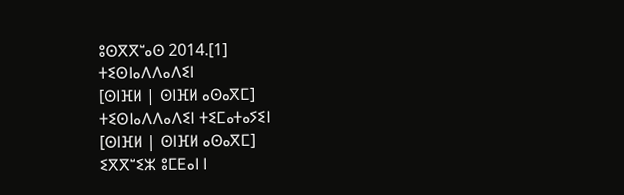ⵓⵙⴳⴳⵯⴰⵙ 2014.[1]
ⵜⵉⵙⵏⴰⴷⴷⴰⴷⵉⵏ
[ⵙⵏⴼⵍ | ⵙⵏⴼⵍ ⴰⵙⴰⴳⵎ]
ⵜⵉⵙⵏⴰⴷⴷⴰⴷⵉⵏ ⵜⵉⵎⴰⵜⴰⵢⵉⵏ
[ⵙⵏⴼⵍ | ⵙⵏⴼⵍ ⴰⵙⴰⴳⵎ]
ⵉⴳⴳⵯⵉⵣ ⵓⵎⴹⴰⵏ ⵏ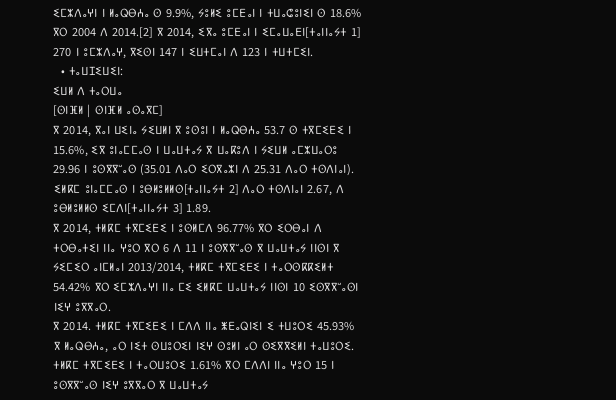ⵉⵎⵣⴷⴰⵖⵏ ⵏ ⵍⴰⵕⴱⵄⴰ ⵙ 9.9%, ⵢⵓⵍⵉ ⵓⵎⴹⴰⵏ ⵏ ⵜⵡⴰⵛⵓⵏⵉⵏ ⵙ 18.6% ⴳⵔ 2004 ⴷ 2014.[2] ⴳ 2014, ⵉⴳⴰ ⵓⵎⴹⴰⵏ ⵏ ⵉⵎⴰⵡⴰⴹⵏ[ⵜⴰⵏⵏⴰⵢⵜ 1] 270 ⵏ ⵓⵎⵣⴷⴰⵖ, ⴳⵉⵙⵏ 147 ⵏ ⵉⵡⵜⵎⴰⵏ ⴷ 123 ⵏ ⵜⵡⵜⵎⵉⵏ.
  • ⵜⴰⵡⵊⵉⵡⵉⵏ:
ⵉⵡⵍ ⴷ ⵜⴰⵔⵡⴰ
[ⵙⵏⴼⵍ | ⵙⵏⴼⵍ ⴰⵙⴰⴳⵎ]
ⴳ 2014, ⴳⴰⵏ ⵡⵉⵏⴰ ⵢⵉⵡⵍⵏ ⴳ ⵓⵙⵓⵏ ⵏ ⵍⴰⵕⴱⵄⴰ 53.7 ⵙ ⵜⴳⵎⵉⴹⵉ ⵏ 15.6%, ⵉⴳ ⵓⵏⴰⵎⵎⴰⵙ ⵏ ⵡⴰⵡⵜⴰⵢ ⴳ ⵡⴰⴽⵓⴷ ⵏ ⵢⵉⵡⵍ ⴰⵎⵣⵡⴰⵔⵓ 29.96 ⵏ ⵓⵙⴳⴳⵯⴰⵙ (35.01 ⴷⴰⵔ ⵉⵔⴳⴰⵣⵏ ⴷ 25.31 ⴷⴰⵔ ⵜⵙⴷⵏⴰⵏ). ⵉⵍⴽⵎ ⵓⵏⴰⵎⵎⴰⵙ ⵏ ⵓⴱⵍⵓⵍⵍⵙ[ⵜⴰⵏⵏⴰⵢⵜ 2] ⴷⴰⵔ ⵜⵙⴷⵏⴰⵏ 2.67, ⴷ ⵓⴱⵍⵓⵍⵍⵙ ⵉⵎⴷⵏ[ⵜⴰⵏⵏⴰⵢⵜ 3] 1.89.
ⴳ 2014, ⵜⵍⴽⵎ ⵜⴳⵎⵉⴹⵉ ⵏ ⵓⵙⵍⵎⴷ 96.77% ⴳⵔ ⵉⵔⴱⴰⵏ ⴷ ⵜⵔⴱⴰⵜⵉⵏ ⵏⵏⴰ ⵖⵓⵔ ⴳⵔ 6 ⴷ 11 ⵏ ⵓⵙⴳⴳⵯⴰⵙ ⴳ ⵡⴰⵡⵜⴰⵢ ⵏⵏⵙⵏ ⴳ ⵢⵉⵎⵉⵔ ⴰⵏⵎⵍⴰⵏ 2013/2014, ⵜⵍⴽⵎ ⵜⴳⵎⵉⴹⵉ ⵏ ⵜⴰⵔⵙⴽⴽⵉⵍⵜ 54.42% ⴳⵔ ⵉⵎⵣⴷⴰⵖⵏ ⵏⵏⴰ ⵎⵉ ⵉⵍⴽⵎ ⵡⴰⵡⵜⴰⵢ ⵏⵏⵙⵏ 10 ⵉⵙⴳⴳⵯⴰⵙⵏ ⵏⵉⵖ ⵓⴳⴳⴰⵔ.
ⴳ 2014. ⵜⵍⴽⵎ ⵜⴳⵎⵉⴹⵉ ⵏ ⵎⴷⴷ ⵏⵏⴰ ⵥⴹⴰⵕⵏⵉⵏ ⵉ ⵜⵡⵓⵔⵉ 45.93% ⴳ ⵍⴰⵕⴱⵄⴰ, ⴰⵔ ⵏⵉⵜ ⵙⵡⵓⵔⵉⵏ ⵏⵉⵖ ⵙⵓⵍⵏ ⴰⵔ ⵙⵉⴳⴳⵉⵍⵏ ⵜⴰⵡⵓⵔⵉ. ⵜⵍⴽⵎ ⵜⴳⵎⵉⴹⵉ ⵏ ⵜⴰⵔⵡⵓⵔⵉ 1.61% ⴳⵔ ⵎⴷⴷⵏ ⵏⵏⴰ ⵖⵓⵔ 15 ⵏ ⵓⵙⴳⴳⵯⴰⵙ ⵏⵉⵖ ⵓⴳⴳⴰⵔ ⴳ ⵡⴰⵡⵜⴰⵢ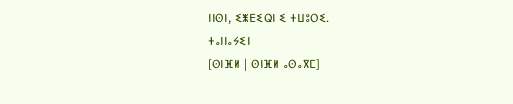ⵏⵏⵙⵏ, ⵉⵥⴹⵉⵕⵏ ⵉ ⵜⵡⵓⵔⵉ.
ⵜⴰⵏⵏⴰⵢⵉⵏ
[ⵙⵏⴼⵍ | ⵙⵏⴼⵍ ⴰⵙⴰⴳⵎ]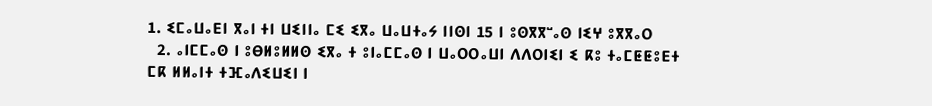1. ⵉⵎⴰⵡⴰⴹⵏ ⴳⴰⵏ ⵜⵏ ⵡⵉⵏⵏⴰ ⵎⵉ ⵉⴳⴰ ⵡⴰⵡⵜⴰⵢ ⵏⵏⵙⵏ 15 ⵏ ⵓⵙⴳⴳⵯⴰⵙ ⵏⵉⵖ ⵓⴳⴳⴰⵔ
  2. ⴰⵏⵎⵎⴰⵙ ⵏ ⵓⴱⵍⵓⵍⵍⵙ ⵉⴳⴰ ⵜ ⵓⵏⴰⵎⵎⴰⵙ ⵏ ⵡⴰⵔⵔⴰⵡⵏ ⴷⴷⵔⵏⵉⵏ ⵉ ⴽⵓ ⵜⴰⵎⵟⵟⵓⴹⵜ ⵎⴽ ⵍⵍⴰⵏⵜ ⵜⴼⴰⴷⵉⵡⵉⵏ ⵏ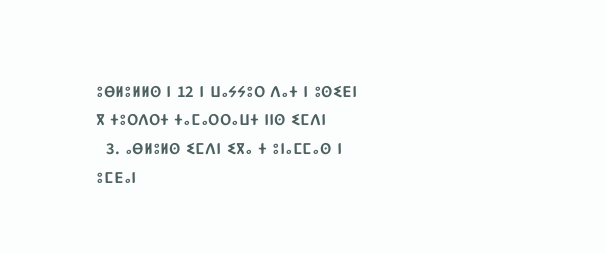ⵓⴱⵍⵓⵍⵍⵙ ⵏ 12 ⵏ ⵡⴰⵢⵢⵓⵔ ⴷⴰⵜ ⵏ ⵓⵙⵉⴹⵏ ⴳ ⵜⵓⵔⴷⵔⵜ ⵜⴰⵎⴰⵔⵔⴰⵡⵜ ⵏⵏⵙ ⵉⵎⴷⵏ
  3. ⴰⴱⵍⵓⵍⵙ ⵉⵎⴷⵏ ⵉⴳⴰ ⵜ ⵓⵏⴰⵎⵎⴰⵙ ⵏ ⵓⵎⴹⴰⵏ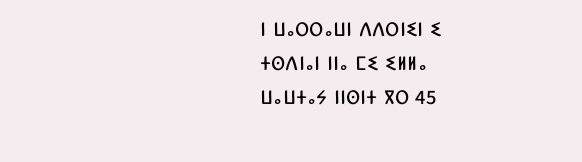ⵏ ⵡⴰⵔⵔⴰⵡⵏ ⴷⴷⵔⵏⵉⵏ ⵉ ⵜⵙⴷⵏⴰⵏ ⵏⵏⴰ ⵎⵉ ⵉⵍⵍⴰ ⵡⴰⵡⵜⴰⵢ ⵏⵏⵙⵏⵜ ⴳⵔ 45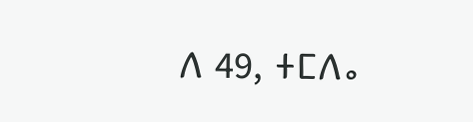ⴷ 49, ⵜⵎⴷⴰ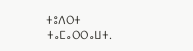ⵜⵓⴷⵔⵜ ⵜⴰⵎⴰⵔⵔⴰⵡⵜ.